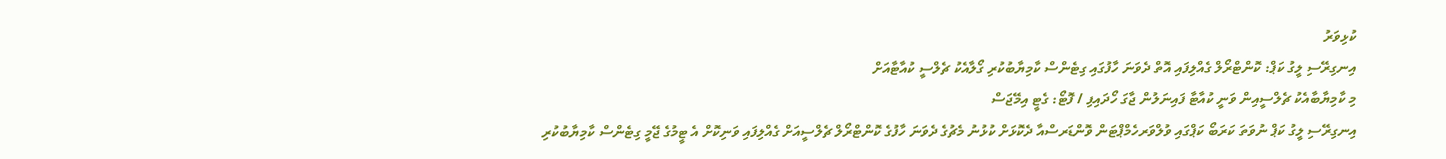ކުޅިވަރު
އިނގިރޭސި ލީގު ކަޕް: ކޮންޓްރޯލް ގެއްލިފައި އޮތް ދެވަނަ ހާފުގައި ގިޓެންސް ކާމިޔާބުކުރި ގޯލާއެކު ޗެލްސީ ކުއާޓާއަށް
މި ކާމިޔާބާއެކު ޗެލްސީއިން ވަނީ ކުއާޓާ ފައިނަލުން ޖާގަ ހޯދައިފި / ފޮޓޯ: ގެޓީ އިމޭޖަސް
އިނގިރޭސި ލީގު ކަޕް ނުވަތަ ކަރަބޯ ކަޕްގައި ވުލްވަރހެމްޕްޓަން ވޮންޑަރސްއާ ދެކޮޅަށް ކުޅުނު މެޗުގެ ދެވަނަ ހާފުގެ ކޮންޓްރޯލް ޗެލްސީއަށް ގެއްލިފައި ވަނިކޮށް އެ ޓީމުގެ ޖޭމީ ގިޓެންސް ކާމިޔާބުކުރި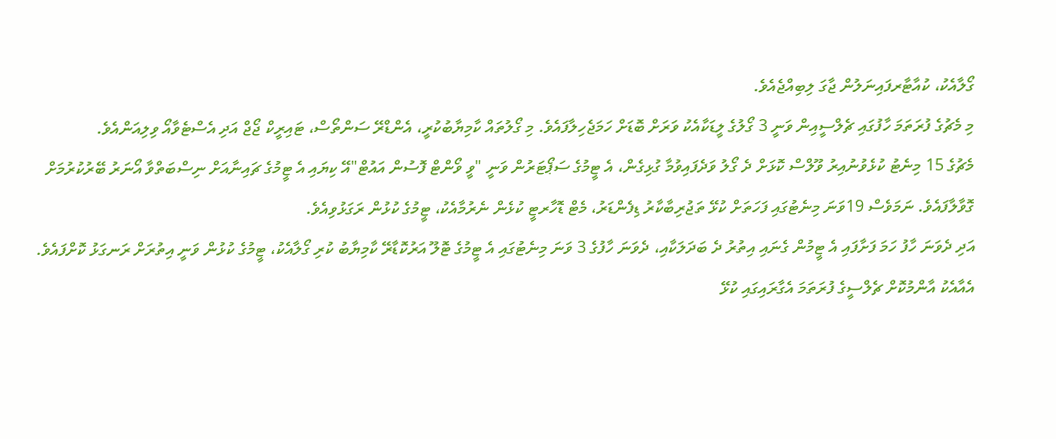ގޯލާއެކު، ކުއާޓާރފައިނަލުން ޖާގަ ލިބިއްޖެއެވެ.
މި މެޗުގެ ފުރަތަމަ ހާފުގައި ޗެލްސީއިން ވަނީ 3 ގޯލުގެ ލީޑަކާއެކު ވަރަށް ބޮޑަށް ހަމަޖެހިލާފައެވެ. މި ގޯލުތައް ކާމިޔާބުކުރީ، އެންޑްރޭ ސަންތޯސް، ޓައިރީކް ޖޯޖް އަދި އެސްޓެވާއޯ ވިލިއަންއެވެ.
މެޗުގެ 15 މިނެޓު ކުޅެވުނުއިރު ވޫލްސް ކޮޅަށް ދެ ގޯލު ވަދެފައިވުމާ ގުޅިގެން، އެ ޓީމުގެ ސަޕޯޓަރުން ވަނީ "ވީ ވޯންޓް ފޮސުން އައުޓް"އޭ ކިޔައި އެ ޓީމުގެ ޗައިނާއަށް ނިސްބަތްވާ އޯނަރު ބޭރުކުރުމަށް ގޮވާލާފައެވެ. ނަމަވެސް 19ވަނަ މިނެޓުގައި ފަހަތަށް ކުޅޭ ތަޖުރިބާކާރު ޑިފެންޑަރު، މެޓް ޑޮހާރޓީ ކުޅެން ނެރުމާއެކު، ޓީމުގެ ކުޅުން ރަގަޅުވިއެވެ.
އަދި ދެވަނަ ހާފު ހަމަ ފަށާފައި އެ ޓީމުން ގެނައި އިތުރު ދެ ބަދަލަކާއި، ދެވަނަ ހާފުގެ 3 ވަނަ މިނެޓުގައި އެ ޓީމުގެ ޓޮލޫ އަރުކޮޑާރޭ ކާމިޔާބު ކުރި ގޯލާއެކު، ޓީމުގެ ކުޅުން ވަނީ އިތުރަށް ރަނގަޅު ކޮށްފައެވެ. އެއާއެކު އާންމުކޮށް ޗެލްސީގެ ފުރަތަމަ އެގާރައިގައި ކުޅޭ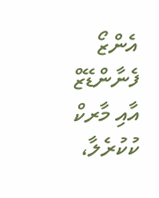އެންޒޯ ފެނާންޑޭޒް އާއި މާރކް ކުކުރެލާ،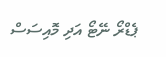ޕެޑްރޯ ނޭޓޯ އަދި މޮއިސަސް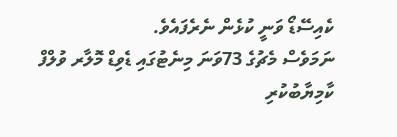ކެއިސޭޑޯ ވަނީ ކުޅެން ނެރެފައެވެ.
ނަމަވެސް މެޗުގެ 73ވަނަ މިނެޓުގައި ޑެވިޑް މޮލާރ ވުލްފް ކާމިޔާބުކުރި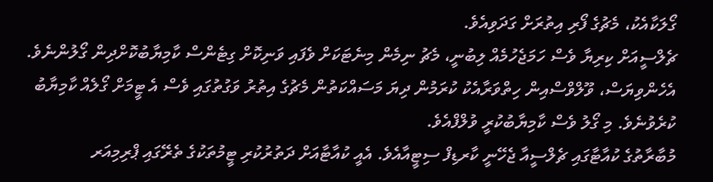ގޯލަކާއެކު، މެޗުގެ ފޯރި އިތުރަށް ގަދަވިއެވެ.
ޗެލްސީއަށް ކިރިޔާ ވެސް ހަމަޖެހުމެއް ލިބުނީ، މެޗު ނިމެން މިނެޓަކަށް ވެފައި ވަނިކޮށް ގިޓެންސް ކާމިޔާބުކޮށްދިން ގޯލުންނެވެ.
އެހެންވިޔަސް، ވޫލްވްސްއިން ހިތްވަރާއެކު ކުރަމުން ދިޔަ މަސައްކަތުން މެޗުގެ އިތުރު ވަގުތުގައި ވެސް އެ ޓީމަށް ގޯލެއް ކާމިޔާބު ކުރެވުނެވެ. މި ގޯލު ވެސް ކާމިޔާބުކުރީ ވުލްފްއެވެ.
މުބާރާތުގެ ކުއާޓާގައި ޗެލްސީއާ ޖެހޭނީ ކާރޑިފް ސިޓީއާއެވެ. އެއީ ކުއާޓާއަށް ދަތުރުކުރި ޓީމުތަކުގެ ތެރޭގައި ޕްރިމިއަރ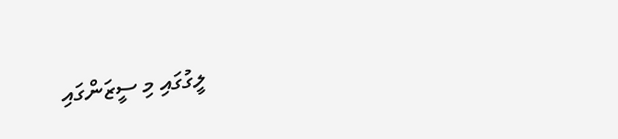ލީގުގައި މި ސީޒަންގައި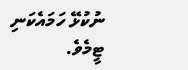ނުކުޅޭ ހަމައެކަނި ޓީމެވެ.